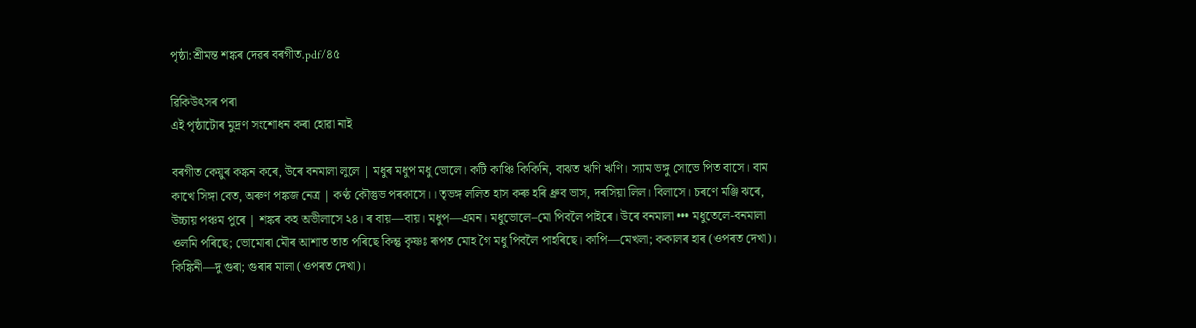পৃষ্ঠা:শ্ৰীমন্ত শঙ্কৰ দেৱৰ বৰগীত.pdf/৪৫

ৱিকিউৎসৰ পৰা
এই পৃষ্ঠাটোৰ মুদ্ৰণ সংশোধন কৰা হোৱা নাই

বৰগীত কেয়ুৰ কঙ্কন কৰে, উৰে বনমালা লুলে | মধুৰ মধুপ মধু ভোলে। কটি কাঞ্চি কিকিনি, বাঝত ঋণি ঋণি। স্যাম ভঙ্গু সোভে পিত বাসে। বাম কাখে সিঙ্গা বেত, অৰুণ পঙ্কজ নেত্ৰ | কণ্ঠ কৌস্তুভ পৰকাসে।। তৃভঙ্গ ললিত হাস কৰু হৰি ধ্ৰুব ভাস, দৰসিয়া লিল। বিলাসে। চৰণে মঞ্জি ঝৰে, উচ্চায় পঞ্চম পুৰে | শঙ্কৰ কহ অভীলাসে ২৪। ৰ বায়—বায়। মধুপ—এমন। মধুভোলে–মো পিবলৈ পাইৰে। উৰে বনমালা ••• মধুতেলে-বনমালা ওলমি পৰিছে; ভোমোৰা মৌৰ আশাত তাত পৰিছে কিন্তু কৃষ্ণঃ ৰূপত মোহ গৈ মধু পিবলৈ পাহৰিছে। কাপি—মেখলা; ককালৰ হাৰ (ওপৰত দেখা)। কিঙ্কিনী—দু গুৰা; গুৰাৰ মালা (ওপৰত দেখা)।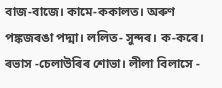বাজ-বাজে। কামে-ককালত। অৰুণ পঙ্কজৰঙা পদ্মা। ললিত- সুন্দৰ। ক-কৰে। ৰভাস -চেলাউৰিৰ শোভা। লীলা বিলাসে -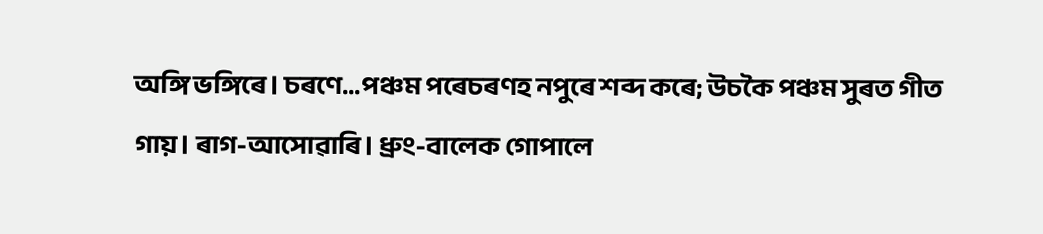অঙ্গি ভঙ্গিৰে। চৰণে...পঞ্চম পৰেচৰণহ নপুৰে শব্দ কৰে; উচকৈ পঞ্চম সুৰত গীত গায়। ৰাগ-আসোৱাৰি। ধ্ৰুং-বালেক গোপালে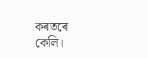কৰতৰে কেলি।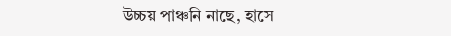উচ্চয় পাঞ্চনি নাছে, হাসে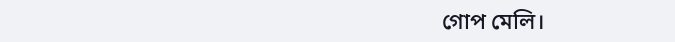গোপ মেলি।